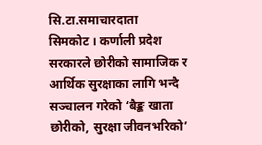सि.टा.समाचारदाता
सिमकोट । कर्णाली प्रदेश सरकारले छोरीको सामाजिक र आर्थिक सुरक्षाका लागि भन्दै सञ्चालन गरेको ‘बैङ्क खाता छोरीको, सुरक्षा जीवनभरिको’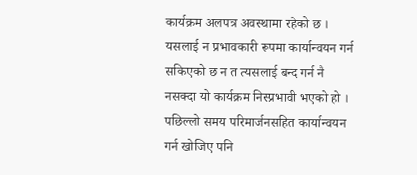कार्यक्रम अलपत्र अवस्थामा रहेको छ । यसलाई न प्रभावकारी रूपमा कार्यान्वयन गर्न सकिएको छ न त त्यसलाई बन्द गर्न नै नसक्दा यो कार्यक्रम निस्प्रभावी भएको हो ।
पछिल्लो समय परिमार्जनसहित कार्यान्वयन गर्न खोजिए पनि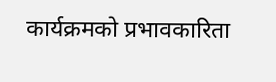कार्यक्रमको प्रभावकारिता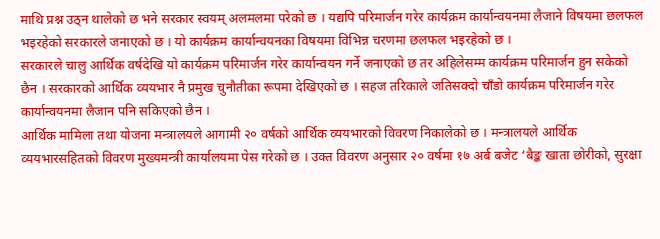माथि प्रश्न उठ्न थालेको छ भने सरकार स्वयम् अलमलमा परेको छ । यद्यपि परिमार्जन गरेर कार्यक्रम कार्यान्वयनमा लैजाने विषयमा छलफल भइरहेको सरकारले जनाएको छ । यो कार्यक्रम कार्यान्वयनका विषयमा विभिन्न चरणमा छलफल भइरहेको छ ।
सरकारले चालु आर्थिक वर्षदेखि यो कार्यक्रम परिमार्जन गरेर कार्यान्वयन गर्ने जनाएको छ तर अहिलेसम्म कार्यक्रम परिमार्जन हुन सकेको छैन । सरकारको आर्थिक व्ययभार नै प्रमुख चुनौतीका रूपमा देखिएको छ । सहज तरिकाले जतिसक्दो चाँडो कार्यक्रम परिमार्जन गरेर कार्यान्वयनमा लैजान पनि सकिएको छैन ।
आर्थिक मामिला तथा योजना मन्त्रालयले आगामी २० वर्षको आर्थिक व्ययभारको विवरण निकालेको छ । मन्त्रालयले आर्थिक व्ययभारसहितको विवरण मुख्यमन्त्री कार्यालयमा पेस गरेको छ । उक्त विवरण अनुसार २० वर्षमा १७ अर्ब बजेट ‘बैङ्क खाता छोरीको, सुरक्षा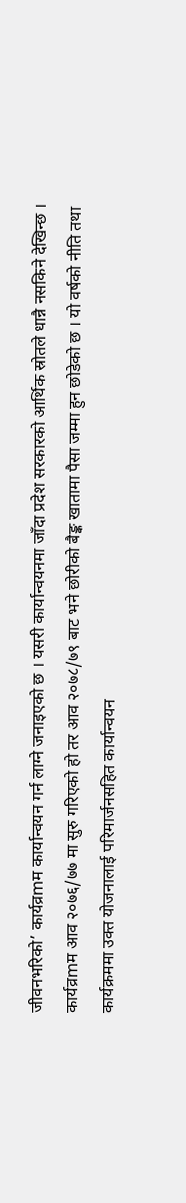जीवनभरिको’ कार्यव्रmम कार्यान्वयन गर्न लाग्ने जनाइएको छ । यसरी कार्यान्वयनमा जाँदा प्रदेश सरकारको आर्थिक स्रोतले धान्नै नसकिने देखिन्छ । कार्यव्रmम आव २०७६/७७ मा सुरु गरिएको हो तर आव २०७८/७९ बाट भने छोरीको बैङ्क खातामा पैसा जम्मा हुन छोडेको छ । यो वर्षको नीति तथा कार्यक्रममा उक्त योजनालाई परिमार्जनसहित कार्यान्वयन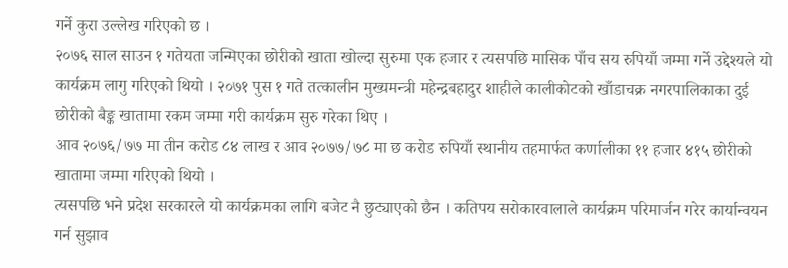गर्ने कुरा उल्लेख गरिएको छ ।
२०७६ साल साउन १ गतेयता जन्मिएका छोरीको खाता खोल्दा सुरुमा एक हजार र त्यसपछि मासिक पाँच सय रुपियाँ जम्मा गर्ने उद्देश्यले यो कार्यक्रम लागु गरिएको थियो । २०७१ पुस १ गते तत्कालीन मुख्यमन्त्री महेन्द्रबहादुर शाहीले कालीकोटको खाँडाचक्र नगरपालिकाका दुई छोरीको बैङ्क खातामा रकम जम्मा गरी कार्यक्रम सुरु गरेका थिए ।
आव २०७६/७७ मा तीन करोड ८४ लाख र आव २०७७/७८ मा छ करोड रुपियाँ स्थानीय तहमार्फत कर्णालीका ११ हजार ४१५ छोरीको खातामा जम्मा गरिएको थियो ।
त्यसपछि भने प्रदेश सरकारले यो कार्यक्रमका लागि बजेट नै छुट्याएको छैन । कतिपय सरोकारवालाले कार्यक्रम परिमार्जन गरेर कार्यान्वयन गर्न सुझाव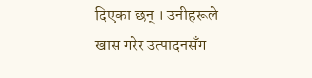दिएका छन् । उनीहरूले खास गरेर उत्पादनसँग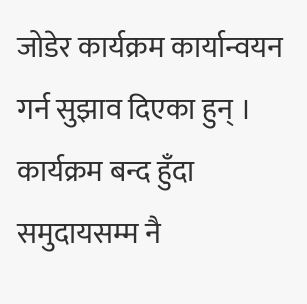जोडेर कार्यक्रम कार्यान्वयन गर्न सुझाव दिएका हुन् । कार्यक्रम बन्द हुँदा समुदायसम्म नै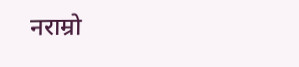नराम्रो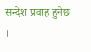सन्देश प्रवाह हुनेछ ।